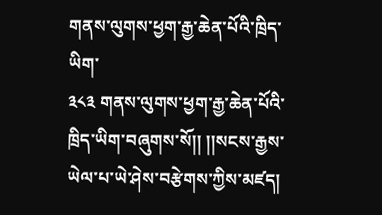གནས་ལུགས་ཕྱག་རྒྱ་ཆེན་པོའི་ཁྲིད་ཡིག་
༣༨༣ གནས་ལུགས་ཕྱག་རྒྱ་ཆེན་པོའི་ཁྲིད་ཡིག་བཞུགས་སོ།། །།སངས་རྒྱས་ཡེལ་པ་ཡེ་ཤེས་བརྩེགས་ཀྱིས་མཛད།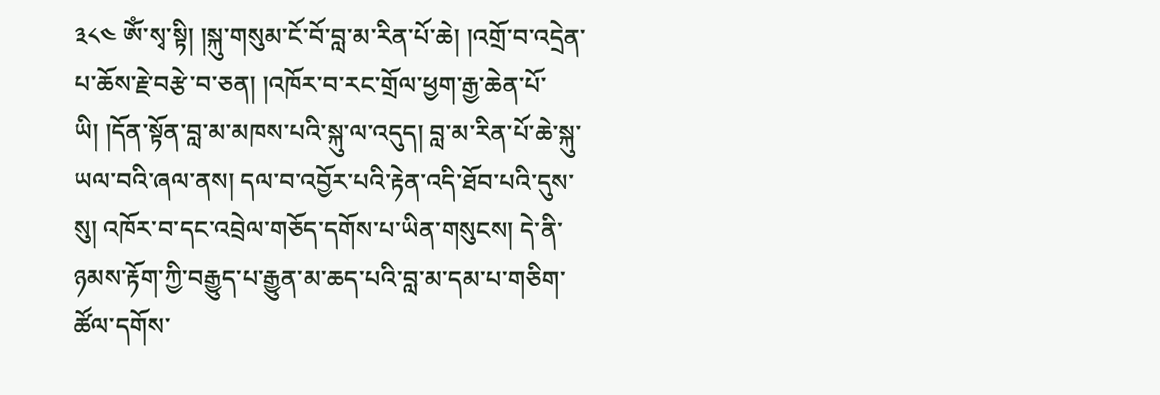༣༨༤ ༀ་སྭ་སྟི། །སྐུ་གསུམ་ངོ་བོ་བླ་མ་རིན་པོ་ཆེ། །འགྲོ་བ་འདྲེན་པ་ཆོས་རྗེ་བརྩེ་བ་ཅན། །འཁོར་བ་རང་གྲོལ་ཕྱག་རྒྱ་ཆེན་པོ་ཡི། །དོན་སྟོན་བླ་མ་མཁས་པའི་སྐུ་ལ་འདུད། བླ་མ་རིན་པོ་ཆེ་སྐུ་ཡལ་བའི་ཞལ་ནས། དལ་བ་འབྱོར་པའི་རྟེན་འདི་ཐོབ་པའི་དུས་སུ། འཁོར་བ་དང་འབྲེལ་གཅོད་དགོས་པ་ཡིན་གསུངས། དེ་ནི་ཉམས་རྟོག་ཀྱི་བརྒྱུད་པ་རྒྱུན་མ་ཆད་པའི་བླ་མ་དམ་པ་གཅིག་ཚོལ་དགོས་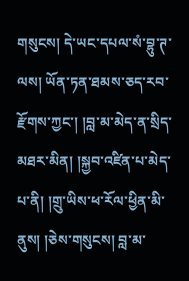གསུངས། དེ་ཡང་དཔལ་སཾ་བྷུ་ཊ་ལས། ཡོན་ཏན་ཐམས་ཅད་རབ་རྫོགས་ཀྱང་། །བླ་མ་མེད་ན་སྲིད་མཐར་མིན། །སྐྱབ་འཛིན་པ་མེད་པ་ནི། །གྲུ་ཡིས་ཕ་རོལ་ཕྱིན་མི་ནུས། །ཅེས་གསུངས། བླ་མ་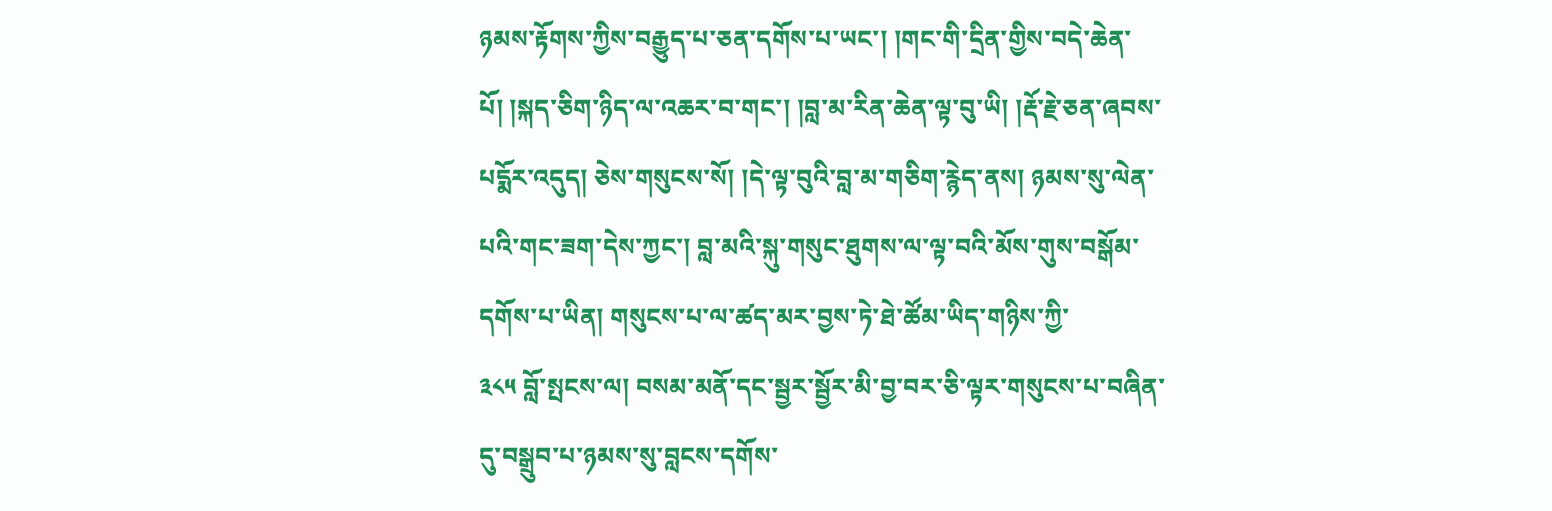ཉམས་རྟོགས་ཀྱིས་བརྒྱུད་པ་ཅན་དགོས་པ་ཡང་། །གང་གི་དྲིན་གྱིས་བདེ་ཆེན་པོ། །སྐད་ཅིག་ཉིད་ལ་འཆར་བ་གང་། །བླ་མ་རིན་ཆེན་ལྟ་བུ་ཡི། །རྡོ་རྗེ་ཅན་ཞབས་པདྨོར་འདུད། ཅེས་གསུངས་སོ། །དེ་ལྟ་བུའི་བླ་མ་གཅིག་རྙེད་ནས། ཉམས་སུ་ལེན་པའི་གང་ཟག་དེས་ཀྱང་། བླ་མའི་སྐུ་གསུང་ཐུགས་ལ་ལྟ་བའི་མོས་གུས་བསྒོམ་དགོས་པ་ཡིན། གསུངས་པ་ལ་ཚད་མར་བྱས་ཏེ་ཐེ་ཚོམ་ཡིད་གཉིས་ཀྱི་
༣༨༥ བློ་སྤངས་ལ། བསམ་མནོ་དང་སྦྱར་སྦྱོར་མི་བྱ་བར་ཅི་ལྟར་གསུངས་པ་བཞིན་དུ་བསྒྲུབ་པ་ཉམས་སུ་བླངས་དགོས་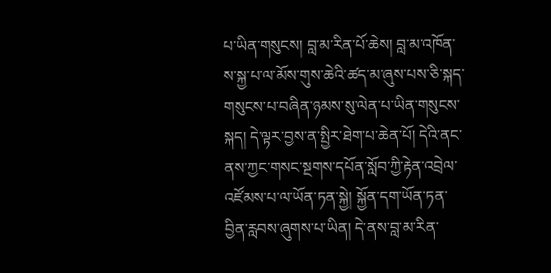པ་ཡིན་གསུངས། བླ་མ་རིན་པོ་ཆེས། བླ་མ་འཁོན་ས་སྐྱ་པ་ལ་མོས་གུས་ཆེའི་ཚད་མ་ཞུས་པས་ཅི་སྐད་གསུངས་པ་བཞིན་ཉམས་སུ་ལེན་པ་ཡིན་གསུངས་སྐད། དེ་ལྟར་བྱས་ན་སྤྱིར་ཐེག་པ་ཆེན་པོ། དེའི་ནང་ནས་ཀྱང་གསང་སྔགས་དཔོན་སློབ་ཀྱི་རྟེན་འབྲེལ་འཛོམས་པ་ལ་ཡོན་ཏན་སྐྱེ། སྐྱོན་དག་ཡོན་ཏན་བྱིན་རླབས་ཞུགས་པ་ཡིན། དེ་ནས་བླ་མ་རིན་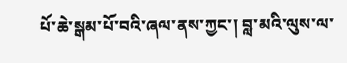པོ་ཆེ་སྒམ་པོ་བའི་ཞལ་ནས་ཀྱང་། བླ་མའི་ལུས་ལ་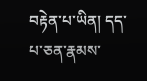བརྟེན་པ་ཡིན། དད་པ་ཅན་རྣམས་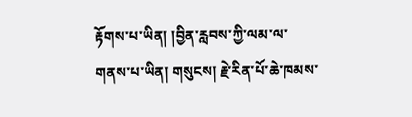རྟོགས་པ་ཡིན། །བྱིན་རླབས་ཀྱི་ལམ་ལ་གནས་པ་ཡིན། གསུངས། རྗེ་རིན་པོ་ཆེ་ཁམས་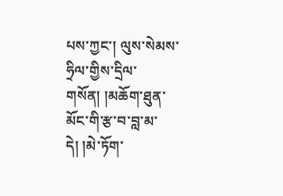པས་ཀྱང་། ལུས་སེམས་ཧྲིལ་གྱིས་དྲིལ་གསོན། །མཆོག་ཐུན་མོང་གི་རྩ་བ་བླ་མ་དེ། །མེ་ཏོག་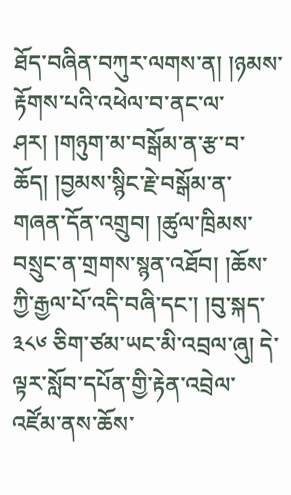ཐོད་བཞིན་བཀུར་ལགས་ན། །ཉམས་རྟོགས་པའི་འཕེལ་བ་ནང་ལ་ཤར། །གཉུག་མ་བསྒོམ་ན་རྩ་བ་ཆོད། །བྱམས་སྙིང་རྗེ་བསྒོམ་ན་གཞན་དོན་འགྲུབ། །ཚུལ་ཁྲིམས་བསྲུང་ན་གྲགས་སྙན་འཐོབ། །ཆོས་ཀྱི་རྒྱལ་པོ་འདི་བཞི་དང་། །བུ་སྐད་
༣༨༦ ཅིག་ཙམ་ཡང་མི་འབྲལ་ཞུ། དེ་ལྟར་སློབ་དཔོན་གྱི་རྟེན་འབྲེལ་འཛོམ་ནས་ཆོས་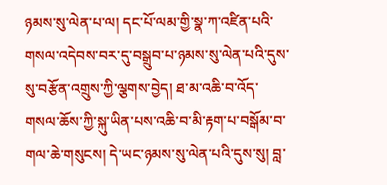ཉམས་སུ་ལེན་པ་ལ། དང་པོ་ལམ་གྱི་སྣ་ཀ་འཛིན་པའི་གསལ་འདེབས་བར་དུ་བསྒྲུབ་པ་ཉམས་སུ་ལེན་པའི་དུས་སུ་བརྩོན་འགྲུས་ཀྱི་ལྕགས་བྱེད། ཐ་མ་འཆི་བ་འོད་གསལ་ཆོས་ཀྱི་སྐུ་ཡིན་པས་འཆི་བ་མི་རྟག་པ་བསྒོམ་བ་གལ་ཆེ་གསུངས། དེ་ཡང་ཉམས་སུ་ལེན་པའི་དུས་སུ། བླ་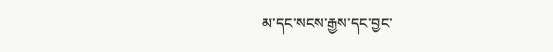མ་དང་སངས་རྒྱས་དང་བྱང་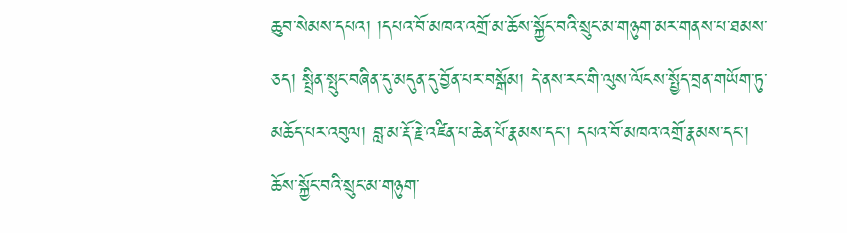ཆུབ་སེམས་དཔའ། །དཔའ་བོ་མཁའ་འགྲོ་མ་ཆོས་སྐྱོང་བའི་སྲུང་མ་གཉུག་མར་གནས་པ་ཐམས་ཅད། སྤྲིན་སྤུང་བཞིན་དུ་མདུན་དུ་བྱོན་པར་བསྒོམ། དེ་ནས་རང་གི་ལུས་ལོངས་སྤྱོད་བྲན་གཡོག་ཏུ་མཆོད་པར་འབུལ། བླ་མ་རྡོ་རྗེ་འཛིན་པ་ཆེན་པོ་རྣམས་དང་། དཔའ་བོ་མཁའ་འགྲོ་རྣམས་དང་། ཆོས་སྐྱོང་བའི་སྲུང་མ་གཉུག་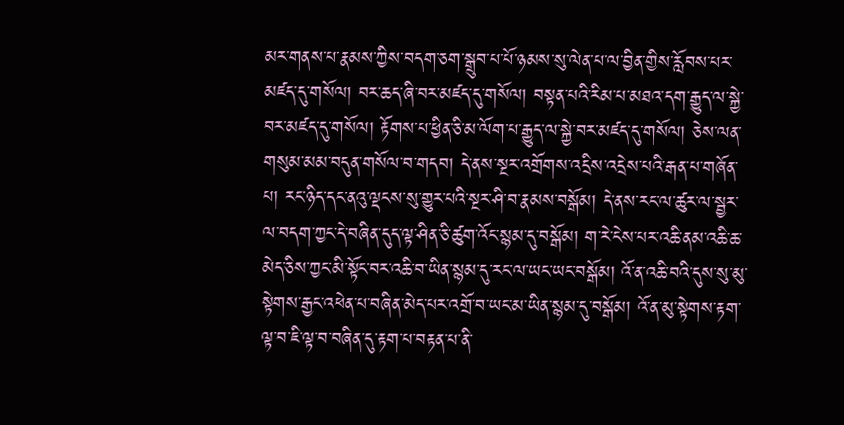མར་གནས་པ་རྣམས་ཀྱིས་བདག་ཅག་སྒྲུབ་པ་པོ་ཉམས་སུ་ལེན་པ་ལ་བྱིན་གྱིས་རློབས་པར་མཛད་དུ་གསོལ། བར་ཆད་ཞི་བར་མཛད་དུ་གསོལ། བསྟན་པའི་རིམ་པ་མཐའ་དག་རྒྱུད་ལ་སྐྱེ་བར་མཛད་དུ་གསོལ། རྟོགས་པ་ཕྱིན་ཅི་མ་ལོག་པ་རྒྱུད་ལ་སྐྱེ་བར་མཛད་དུ་གསོལ། ཅེས་ལན་གསུམ་མམ་བདུན་གསོལ་བ་གདབ། དེ་ནས་སྔར་འགྲོགས་འདྲིས་འདྲེས་པའི་རྒན་པ་གཞོན་པ། རང་ཉིད་དང་ནའུ་ལྡངས་སུ་གྱུར་པའི་སྔར་ཤི་བ་རྣམས་བསྒོམ། དེ་ནས་རང་ལ་ཚུར་ལ་སྦྱར་ལ་བདག་ཀྱང་དེ་བཞིན་དུད་ལྟ་ཤིན་ཅི་ཚུག་འོང་སྙམ་དུ་བསྒོམ། ག་རེ་ངེས་པར་འཆི་ནམ་འཆི་ཆ་མེད་ཅིས་ཀྱང་མི་སྟོང་བར་འཆི་བ་ཡིན་སྙམ་དུ་རང་ལ་ཡང་ཡང་བསྒོམ། འོ་ན་འཆི་བའི་དུས་སུ་མུ་སྟེགས་རྒྱང་འཕེན་པ་བཞིན་མེད་པར་འགྲོ་བ་ཡང་མ་ཡིན་སྙམ་དུ་བསྒོམ། འོ་ན་མུ་སྟེགས་རྟག་ལྟ་བ་ཇི་ལྟ་བ་བཞིན་དུ་རྟག་པ་བརྟན་པ་ནི་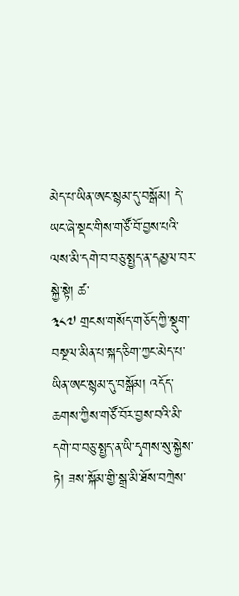མེད་པ་ཡིན་ཨང་སྙམ་དུ་བསྒོམ། དེ་ཡང་ཞེ་སྡང་གིས་གཙོ་བོ་བྱས་པའི་ལས་མི་དགེ་བ་བཅུ་སྤྱད་ན་དམྱལ་བར་སྐྱེ་སྟེ། ཚ་
༣༨༧ གྲངས་གསོད་གཅོད་ཀྱི་སྡུག་བསྔལ་མིན་པ་སྐད་ཅིག་ཀྱང་མེད་པ་ཡིན་ཨང་སྙམ་དུ་བསྒོམ། འདོད་ཆགས་ཀྱིས་གཙོ་བོར་བྱས་བའི་མི་དགེ་བ་བཅུ་སྤྱད་ན་ཡི་དྭགས་སུ་སྐྱེས་ཏེ། ཟས་སྐོམ་གྱི་སྒྲ་མི་ཐོས་བཀྲེས་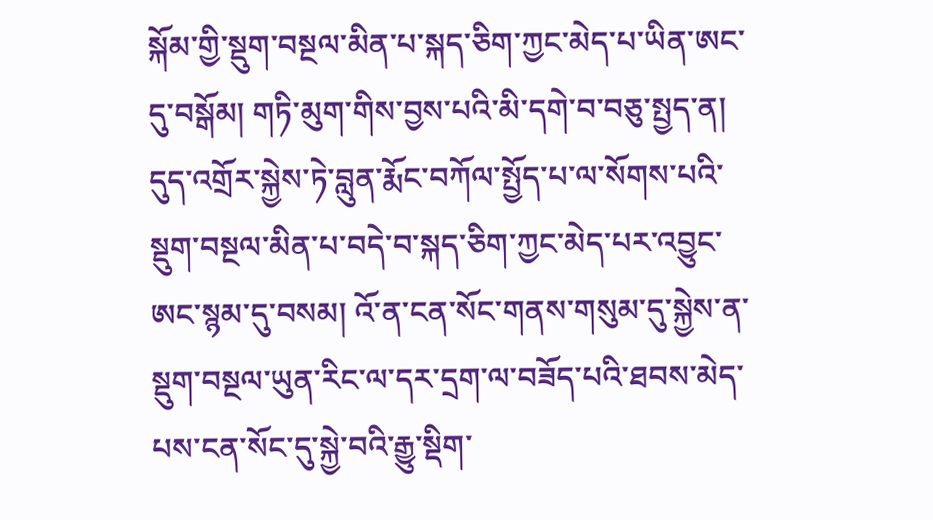སྐོམ་གྱི་སྡུག་བསྔལ་མིན་པ་སྐད་ཅིག་ཀྱང་མེད་པ་ཡིན་ཨང་དུ་བསྒོམ། གཏི་མུག་གིས་བྱས་པའི་མི་དགེ་བ་བཅུ་སྤྱད་ན། དུད་འགྲོར་སྐྱེས་ཏེ་བླུན་རྨོང་བཀོལ་སྤྱོད་པ་ལ་སོགས་པའི་སྡུག་བསྔལ་མིན་པ་བདེ་བ་སྐད་ཅིག་ཀྱང་མེད་པར་འབྱུང་ཨང་སྙམ་དུ་བསམ། འོ་ན་ངན་སོང་གནས་གསུམ་དུ་སྐྱེས་ན་སྡུག་བསྔལ་ཡུན་རིང་ལ་དར་དྲག་ལ་བཟོད་པའི་ཐབས་མེད་པས་ངན་སོང་དུ་སྐྱེ་བའི་རྒྱུ་སྡིག་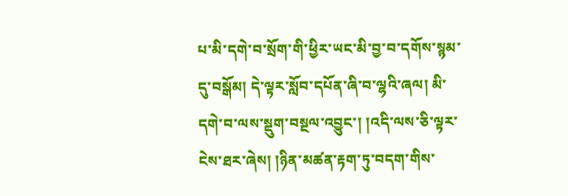པ་མི་དགེ་བ་སྲོག་གི་ཕྱིར་ཡང་མི་བྱ་བ་དགོས་སྙམ་དུ་བསྒོམ། དེ་ལྟར་སློབ་དཔོན་ཞི་བ་ལྷའི་ཞལ། མི་དགེ་བ་ལས་སྡུག་བསྔལ་འབྱུང་། །འདི་ལས་ཅི་ལྟར་ངེས་ཐར་ཞེས། །ཉིན་མཚན་རྟག་ཏུ་བདག་གིས་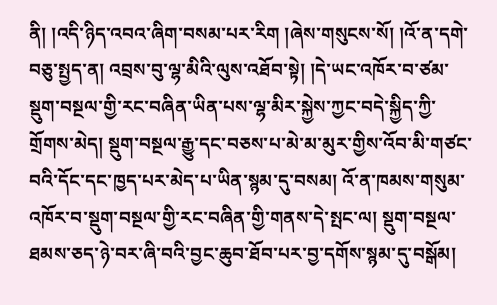ནི། །འདི་ཉིད་འབའ་ཞིག་བསམ་པར་རིག །ཞེས་གསུངས་སོ། །འོ་ན་དགེ་བཅུ་སྤྱད་ན། འབྲས་བུ་ལྷ་མིའི་ལུས་འཐོབ་སྟེ། །དེ་ཡང་འཁོར་བ་ཙམ་སྡུག་བསྔལ་གྱི་རང་བཞིན་ཡིན་པས་ལྷ་མིར་སྐྱེས་ཀྱང་བདེ་སྐྱིད་ཀྱི་གྲོགས་མེད། སྡུག་བསྔལ་རྒྱུ་དང་བཅས་པ་མེ་མ་མུར་གྱིས་འོབ་མི་གཙང་བའི་དོང་དང་ཁྱད་པར་མེད་པ་ཡིན་སྙམ་དུ་བསམ། འོ་ན་ཁམས་གསུམ་འཁོར་བ་སྡུག་བསྔལ་གྱི་རང་བཞིན་གྱི་གནས་དེ་སྤང་ལ། སྡུག་བསྔལ་ཐམས་ཅད་ཉེ་བར་ཞི་བའི་བྱང་ཆུབ་ཐོབ་པར་བྱ་དགོས་སྙམ་དུ་བསྒོམ།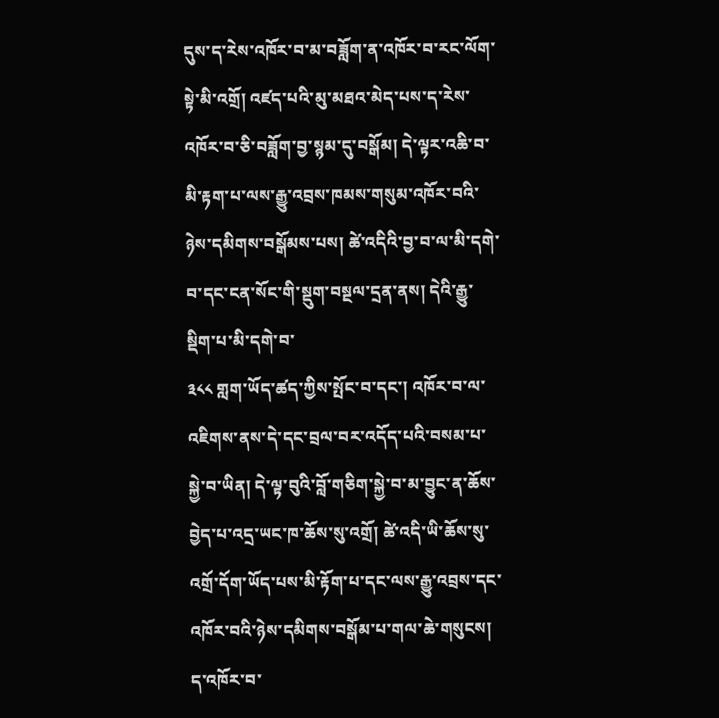དུས་ད་རེས་འཁོར་བ་མ་བཟློག་ན་འཁོར་བ་རང་ལོག་སྟེ་མི་འགྲོ། འཛད་པའི་མུ་མཐའ་མེད་པས་ད་རེས་འཁོར་བ་ཅི་བཟློག་བྱ་སྙམ་དུ་བསྒོམ། དེ་ལྟར་འཆི་བ་མི་རྟག་པ་ལས་རྒྱུ་འབྲས་ཁམས་གསུམ་འཁོར་བའི་ཉེས་དམིགས་བསྒོམས་པས། ཚེ་འདིའི་བྱ་བ་ལ་མི་དགེ་བ་དང་ངན་སོང་གི་སྡུག་བསྔལ་དྲན་ནས། དེའི་རྒྱུ་སྡིག་པ་མི་དགེ་བ་
༣༨༨ གླག་ཡོད་ཚད་ཀྱིས་སྤོང་བ་དང་། འཁོར་བ་ལ་འཇིགས་ནས་དེ་དང་བྲལ་བར་འདོད་པའི་བསམ་པ་སྐྱེ་བ་ཡིན། དེ་ལྟ་བུའི་བློ་གཅིག་སྐྱེ་བ་མ་བྱུང་ན་ཆོས་བྱེད་པ་འདྲ་ཡང་ཁ་ཆོས་སུ་འགྲོ། ཚེ་འདི་ཡི་ཆོས་སུ་འགྲོ་དོག་ཡོད་པས་མི་རྟོག་པ་དང་ལས་རྒྱུ་འབྲས་དང་འཁོར་བའི་ཉེས་དམིགས་བསྒོམ་པ་གལ་ཆེ་གསུངས། ད་འཁོར་བ་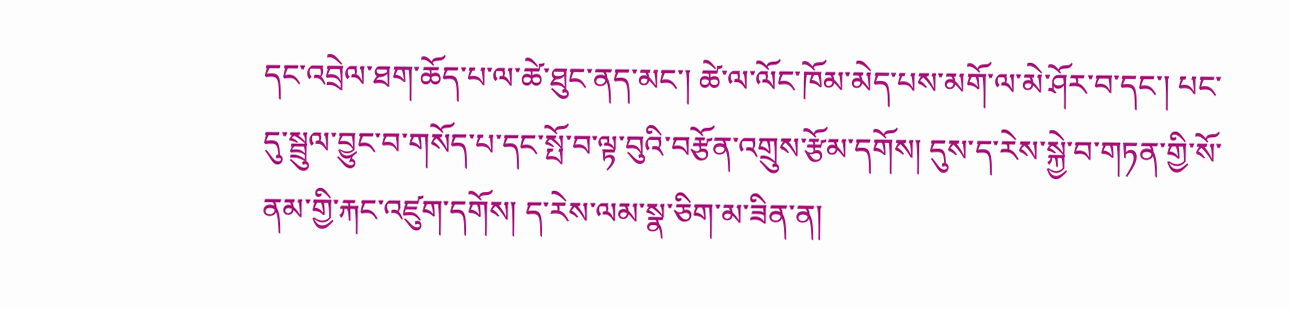དང་འབྲེལ་ཐག་ཆོད་པ་ལ་ཚེ་ཐུང་ནད་མང་། ཚེ་ལ་ལོང་ཁོམ་མེད་པས་མགོ་ལ་མེ་ཤོར་བ་དང་། པང་དུ་སྦྲུལ་བྱུང་བ་གསོད་པ་དང་སྤོ་བ་ལྟ་བུའི་བརྩོན་འགྲུས་རྩོམ་དགོས། དུས་ད་རེས་སྐྱེ་བ་གཏན་གྱི་སོ་ནམ་གྱི་རྐང་འཛུག་དགོས། ད་རེས་ལམ་སྣ་ཅིག་མ་ཟིན་ན།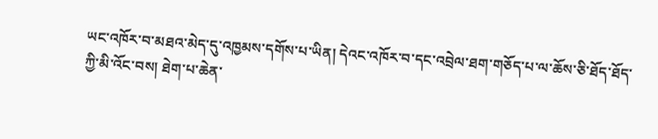ཡང་འཁོར་བ་མཐའ་མེད་དུ་འཁྱམས་དགོས་པ་ཡིན། དེའང་འཁོར་བ་དང་འབྲེལ་ཐག་གཅོད་པ་ལ་ཆོས་ཅི་ཐོད་ཐོད་ཀྱི་མི་འོང་བས། ཐེག་པ་ཆེན་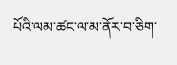པོའི་ལམ་ཚང་ལ་མ་ནོར་བ་ཅིག་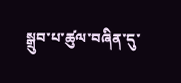སྒྲུབ་པ་ཚུལ་བཞིན་དུ་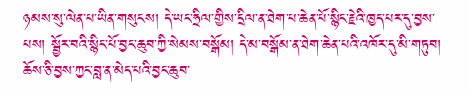ཉམས་སུ་ལེན་པ་ཡིན་གསུངས། དེ་ཡང་ཧྲིལ་གྱིས་དྲིལ་ན་ཐེག་པ་ཆེན་པོ་སྙིང་རྗེའི་ཁྱད་པར་དུ་བྱས་པས། སྦྱོར་བའི་སྙིང་པོ་བྱང་ཆུབ་ཀྱི་སེམས་བསྒོམ། དེ་མ་བསྒོམ་ན་ཐེག་ཆེན་པའི་འཁོར་དུ་མི་གཏུབ། ཆོས་ཅི་བྱས་ཀྱང་བླ་ན་མེད་པའི་བྱང་ཆུབ་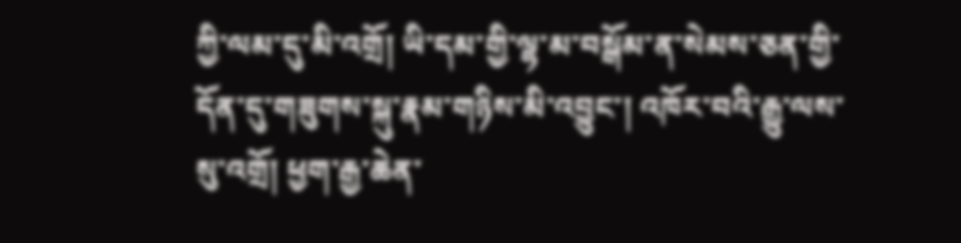ཀྱི་ལམ་དུ་མི་འགྲོ། ཡི་དམ་གྱི་ལྷ་མ་བསྒོམ་ན་སེམས་ཅན་གྱི་དོན་དུ་གཟུགས་སྐུ་རྣམ་གཉིས་མི་འབྱུང་། འཁོར་བའི་རྒྱུ་ལས་སུ་འགྲོ། ཕྱག་རྒྱ་ཆེན་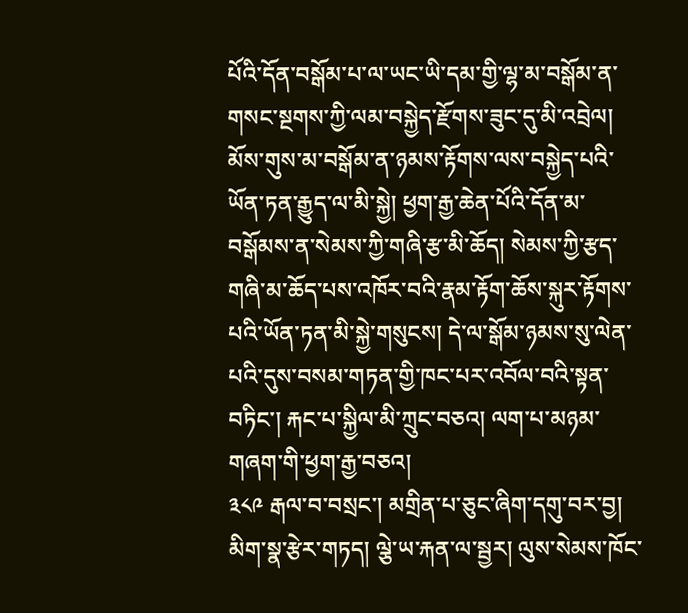པོའི་དོན་བསྒོམ་པ་ལ་ཡང་ཡི་དམ་གྱི་ལྷ་མ་བསྒོམ་ན་གསང་སྔགས་ཀྱི་ལམ་བསྐྱེད་རྫོགས་ཟུང་དུ་མི་འབྲེལ། མོས་གུས་མ་བསྒོམ་ན་ཉམས་རྟོགས་ལས་བསྐྱེད་པའི་ཡོན་ཏན་རྒྱུད་ལ་མི་སྐྱེ། ཕྱག་རྒྱ་ཆེན་པོའི་དོན་མ་བསྒོམས་ན་སེམས་ཀྱི་གཞི་རྩ་མི་ཆོད། སེམས་ཀྱི་རྩད་གཞི་མ་ཆོད་པས་འཁོར་བའི་རྣམ་རྟོག་ཆོས་སྐུར་རྟོགས་པའི་ཡོན་ཏན་མི་སྐྱེ་གསུངས། དེ་ལ་སྒོམ་ཉམས་སུ་ལེན་པའི་དུས་བསམ་གཏན་གྱི་ཁང་པར་འབོལ་བའི་སྟན་བཏིང་། རྐང་པ་སྐྱིལ་མི་ཀྲུང་བཅའ། ལག་པ་མཉམ་གཞག་གི་ཕྱག་རྒྱ་བཅའ།
༣༨༩ རྒལ་བ་བསྲང་། མགྲིན་པ་ཅུང་ཞིག་དགུ་བར་བྱ། མིག་སྣ་རྩེར་གཏད། ལྕེ་ཡ་རྐན་ལ་སྦྱར། ལུས་སེམས་ཁོང་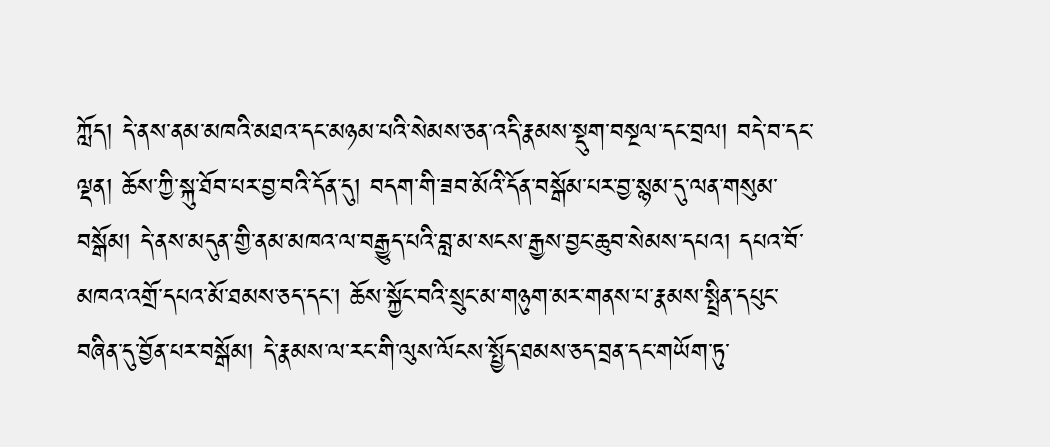ཀློད། དེ་ནས་ནམ་མཁའི་མཐའ་དང་མཉམ་པའི་སེམས་ཅན་འདི་རྣམས་སྡུག་བསྔལ་དང་བྲལ། བདེ་བ་དང་ལྡན། ཆོས་ཀྱི་སྐུ་ཐོབ་པར་བྱ་བའི་དོན་དུ། བདག་གི་ཟབ་མོའི་དོན་བསྒོམ་པར་བྱ་སྙམ་དུ་ལན་གསུམ་བསྒོམ། དེ་ནས་མདུན་གྱི་ནམ་མཁའ་ལ་བརྒྱུད་པའི་བླ་མ་སངས་རྒྱས་བྱང་ཆུབ་སེམས་དཔའ། དཔའ་བོ་མཁའ་འགྲོ་དཔའ་མོ་ཐམས་ཅད་དང་། ཆོས་སྐྱོང་བའི་སྲུང་མ་གཉུག་མར་གནས་པ་རྣམས་སྤྲིན་དཔུང་བཞིན་དུ་བྱོན་པར་བསྒོམ། དེ་རྣམས་ལ་རང་གི་ལུས་ལོངས་སྤྱོད་ཐམས་ཅད་བྲན་དང་གཡོག་ཏུ་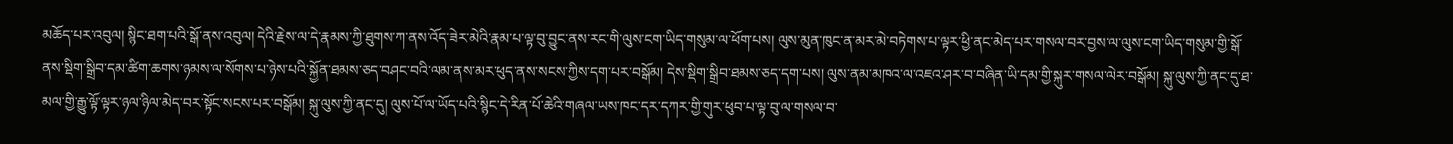མཆོད་པར་འབུལ། སྙིང་ཐག་པའི་སྒོ་ནས་འབུལ། དེའི་རྗེས་ལ་དེ་རྣམས་ཀྱི་ཐུགས་ཀ་ནས་འོད་ཟེར་མེའི་རྣམ་པ་ལྟ་བུ་བྱུང་ནས་རང་གི་ལུས་ངག་ཡིད་གསུམ་ལ་ཕོག་པས། ལུས་མུན་ཁུང་ན་མར་མེ་བཏེགས་པ་ལྟར་ཕྱི་ནང་མེད་པར་གསལ་བར་བྱས་ལ་ལུས་ངག་ཡིད་གསུམ་གྱི་སྒོ་ནས་སྡིག་སྒྲིབ་དམ་ཚིག་ཆགས་ཉམས་ལ་སོགས་པ་ཉེས་པའི་སྐྱོན་ཐམས་ཅད་བཤང་བའི་ལམ་ནས་མར་ཕུད་ནས་སངས་ཀྱིས་དག་པར་བསྒོམ། དེས་སྡིག་སྒྲིབ་ཐམས་ཅད་དག་པས། ལུས་ནམ་མཁའ་ལ་འཇའ་ཤར་བ་བཞིན་ཡི་དམ་གྱི་སྐུར་གསལ་ལེར་བསྒོམ། སྐུ་ལུས་ཀྱི་ནང་དུ་ཐ་མལ་གྱི་རྒྱུ་ལྟོ་ལྟར་ཉལ་ཉིལ་མེད་བར་སྟོང་སངས་པར་བསྒོམ། སྐུ་ལུས་ཀྱི་ནང་དུ། ལུས་པོ་ལ་ཡོད་པའི་སྙིང་དེ་རིན་པོ་ཆེའི་གཞལ་ཡས་ཁང་དར་དཀར་གྱི་གུར་ཕུབ་པ་ལྟ་བུ་ལ་གསལ་བ་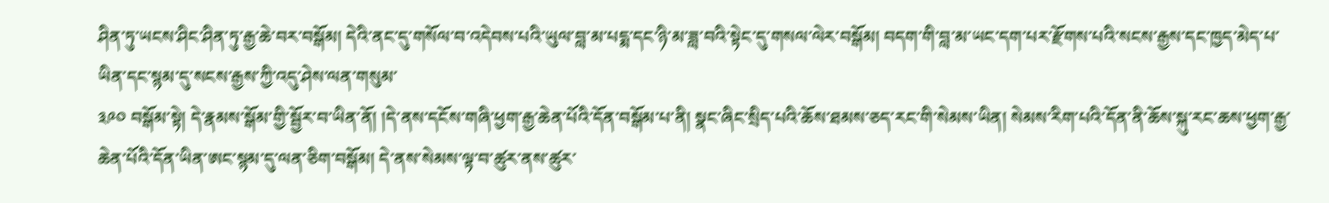ཤིན་ཏུ་ཡངས་ཤིང་ཤིན་ཏུ་རྒྱ་ཆེ་བར་བསྒོམ། དེའི་ནང་དུ་གསོལ་བ་འདེབས་པའི་ཡུལ་བླ་མ་པདྨ་དང་ཉི་མ་ཟླ་བའི་སྟེང་དུ་གསལ་ལེར་བསྒོམ། བདག་གི་བླ་མ་ཡང་དག་པར་རྫོགས་པའི་སངས་རྒྱས་དང་ཁྱད་མེད་པ་ཡིན་དང་སྙམ་དུ་སངས་རྒྱས་ཀྱི་འདུ་ཤེས་ལན་གསུམ་
༣༩༠ བསྒོམ་སྟེ། དེ་རྣམས་སྒོམ་གྱི་སྦྱོར་བ་ཡིན་ནོ། །དེ་ནས་དངོས་གཞི་ཕྱག་རྒྱ་ཆེན་པོའི་དོན་བསྒོམ་པ་ནི། སྣང་ཞིང་སྲིད་པའི་ཆོས་ཐམས་ཅད་རང་གི་སེམས་ཡིན། སེམས་རིག་པའི་དོན་ནི་ཆོས་སྐུ་རང་ཆས་ཕྱག་རྒྱ་ཆེན་པོའི་དོན་ཡིན་ཨང་སྙམ་དུ་ལན་ཅིག་བསྒོམ། དེ་ནས་སེམས་ལྟ་བ་ཚུར་ནས་ཚུར་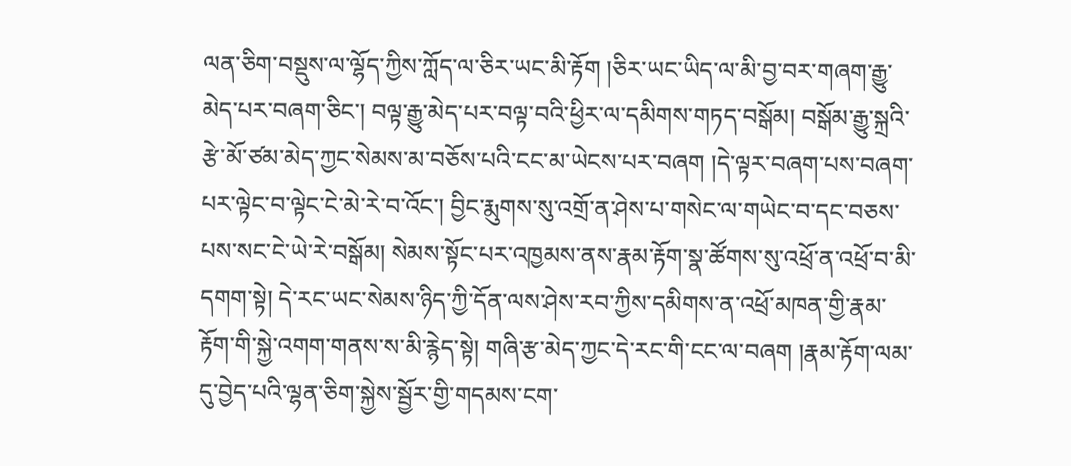ལན་ཅིག་བསྡུས་ལ་ལྷོད་ཀྱིས་ཀློད་ལ་ཅིར་ཡང་མི་རྟོག །ཅིར་ཡང་ཡིད་ལ་མི་བྱ་བར་གཞག་རྒྱུ་མེད་པར་བཞག་ཅིང་། བལྟ་རྒྱུ་མེད་པར་བལྟ་བའི་ཕྱིར་ལ་དམིགས་གཏད་བསྒོམ། བསྒོམ་རྒྱུ་སྐྲའི་རྩེ་མོ་ཙམ་མེད་ཀྱང་སེམས་མ་བཅོས་པའི་ངང་མ་ཡེངས་པར་བཞག །དེ་ལྟར་བཞག་པས་བཞག་པར་ལྟེང་བ་ལྟེང་ངེ་མེ་རེ་བ་འོང་། བྱིང་རྨུགས་སུ་འགྲོ་ན་ཤེས་པ་གསེང་ལ་གཡེང་བ་དང་བཅས་པས་སང་ངེ་ཡེ་རེ་བསྒོམ། སེམས་སྟོང་པར་འཁྱམས་ནས་རྣམ་རྟོག་སྣ་ཚོགས་སུ་འཕྲོ་ན་འཕྲོ་བ་མི་དགག་སྟེ། དེ་རང་ཡང་སེམས་ཉིད་ཀྱི་དོན་ལས་ཤེས་རབ་ཀྱིས་དམིགས་ན་འཕྲོ་མཁན་གྱི་རྣམ་རྟོག་གི་སྐྱེ་འགག་གནས་ས་མི་རྙེད་སྟེ། གཞི་རྩ་མེད་ཀྱང་དེ་རང་གི་ངང་ལ་བཞག །རྣམ་རྟོག་ལམ་དུ་བྱེད་པའི་ལྷན་ཅིག་སྐྱེས་སྦྱོར་གྱི་གདམས་ངག་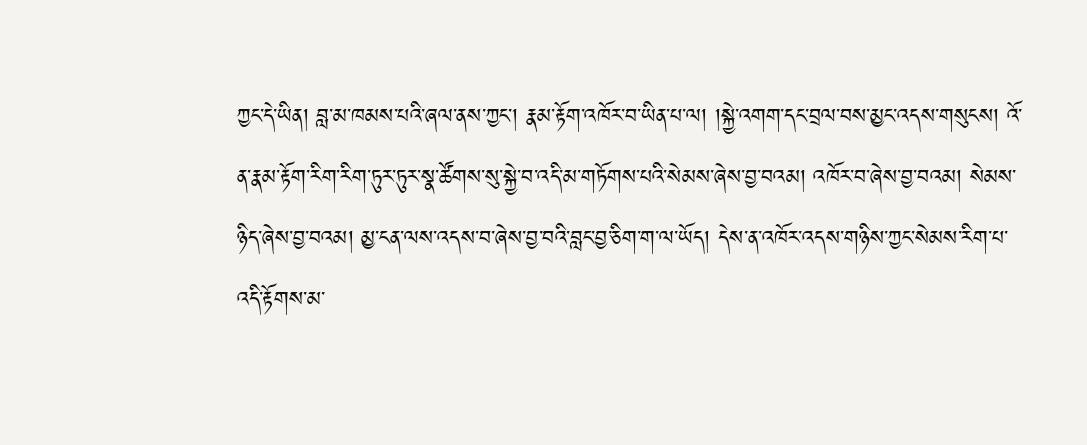ཀྱང་དེ་ཡིན། བླ་མ་ཁམས་པའི་ཞལ་ནས་ཀྱང་། རྣམ་རྟོག་འཁོར་བ་ཡིན་པ་ལ། །སྐྱེ་འགག་དང་བྲལ་བས་མྱང་འདས་གསུངས། འོ་ན་རྣམ་རྟོག་རིག་རིག་ཏུར་ཏུར་སྣ་ཚོགས་སུ་སྐྱེ་བ་འདི་མ་གཏོགས་པའི་སེམས་ཞེས་བྱ་བའམ། འཁོར་བ་ཞེས་བྱ་བའམ། སེམས་ཉིད་ཞེས་བྱ་བའམ། མྱ་ངན་ལས་འདས་བ་ཞེས་བྱ་བའི་བླང་བྱ་ཅིག་ག་ལ་ཡོད། དེས་ན་འཁོར་འདས་གཉིས་ཀྱང་སེམས་རིག་པ་འདི་རྟོགས་མ་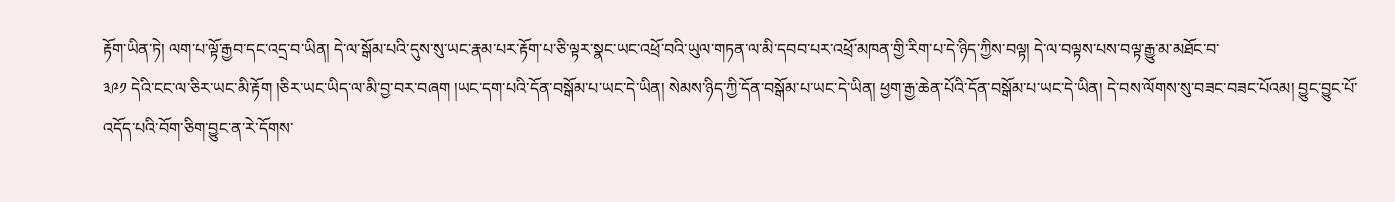རྟོག་ཡིན་ཏེ། ལག་པ་ལྟོ་རྒྱབ་དང་འདྲ་བ་ཡིན། དེ་ལ་སྒོམ་པའི་དུས་སུ་ཡང་རྣམ་པར་རྟོག་པ་ཅི་ལྟར་སྣང་ཡང་འཕྲོ་བའི་ཡུལ་གཏན་ལ་མི་དབབ་པར་འཕྲོ་མཁན་གྱི་རིག་པ་དེ་ཉིད་ཀྱིས་བལྟ། དེ་ལ་བལྟས་པས་བལྟ་རྒྱུ་མ་མཐོང་བ་
༣༩༡ དེའི་ངང་ལ་ཅིར་ཡང་མི་རྟོག །ཅིར་ཡང་ཡིད་ལ་མི་བྱ་བར་བཞག །ཡང་དག་པའི་དོན་བསྒོམ་པ་ཡང་དེ་ཡིན། སེམས་ཉིད་ཀྱི་དོན་བསྒོམ་པ་ཡང་དེ་ཡིན། ཕྱག་རྒྱ་ཆེན་པོའི་དོན་བསྒོམ་པ་ཡང་དེ་ཡིན། དེ་བས་ལོགས་སུ་བཟང་བཟང་པོའམ། བྱུང་བྱུང་པོ་འདོད་པའི་བོག་ཅིག་བྱུང་ན་རེ་དོགས་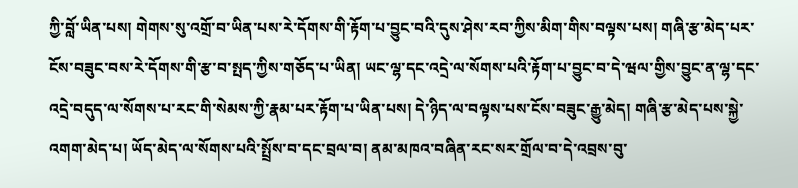ཀྱི་བློ་ཡིན་པས། གེགས་སུ་འགྲོ་བ་ཡིན་པས་རེ་དོགས་གི་རྟོག་པ་བྱུང་བའི་དུས་ཤེས་རབ་ཀྱིས་མིག་གིས་བལྟས་པས། གཞི་རྩ་མེད་པར་ངོས་བཟུང་བས་རེ་དོགས་གི་རྩ་བ་སྤད་ཀྱིས་གཅོད་པ་ཡིན། ཡང་ལྷ་དང་འདྲེ་ལ་སོགས་པའི་རྟོག་པ་བྱུང་བ་དེ་ཝལ་གྱིས་བྱུང་ན་ལྷ་དང་འདྲེ་བདུད་ལ་སོགས་པ་རང་གི་སེམས་ཀྱི་རྣམ་པར་རྟོག་པ་ཡིན་པས། དེ་ཉིད་ལ་བལྟས་པས་ངོས་བཟུང་རྒྱུ་མེད། གཞི་རྩ་མེད་པས་སྐྱེ་འགག་མེད་པ། ཡོད་མེད་ལ་སོགས་པའི་སྤྲོས་བ་དང་བྲལ་བ། ནམ་མཁའ་བཞིན་རང་སར་གྲོལ་བ་དེ་འབྲས་བུ་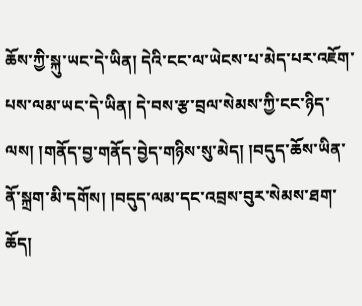ཆོས་ཀྱི་སྐུ་ཡང་དེ་ཡིན། དེའི་ངང་ལ་ཡེངས་པ་མེད་པར་འཇོག་པས་ལམ་ཡང་དེ་ཡིན། དེ་བས་རྩ་བྲལ་སེམས་ཀྱི་ངང་ཉིད་ལས། །གནོད་བྱ་གནོད་བྱེད་གཉིས་སུ་མེད། །བདུད་ཆོས་ཡིན་ནོ་སྐྲག་མི་དགོས། །བདུད་ལམ་དང་འབྲས་བུར་སེམས་ཐག་ཆོད།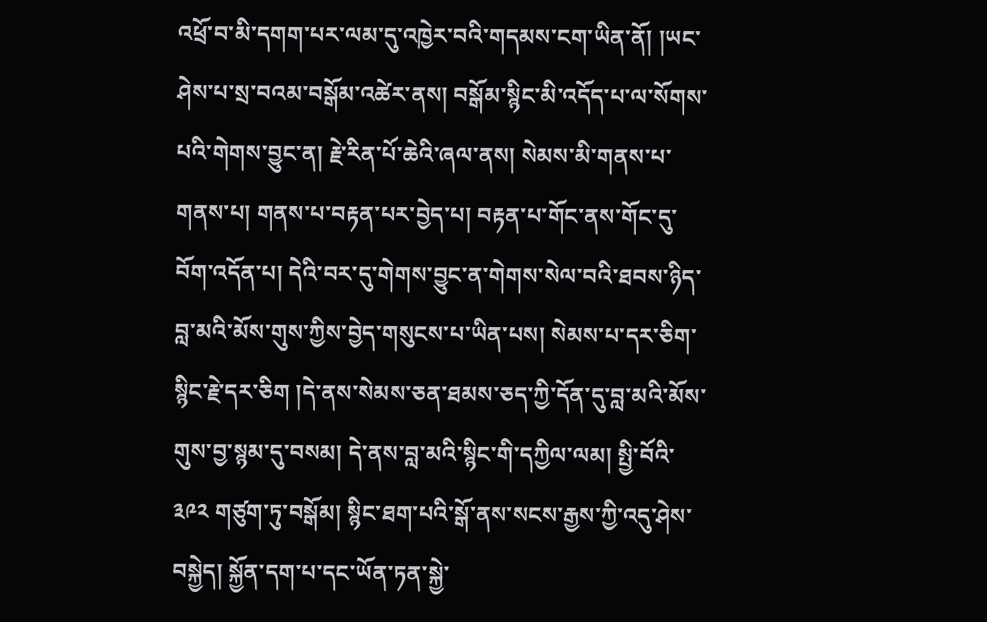འཕྲོ་བ་མི་དགག་པར་ལམ་དུ་འཁྱེར་བའི་གདམས་ངག་ཡིན་ནོ། །ཡང་ཤེས་པ་སྲ་བའམ་བསྒོམ་འཚེར་ནས། བསྒོམ་སྙིང་མི་འདོད་པ་ལ་སོགས་པའི་གེགས་བྱུང་ན། རྗེ་རིན་པོ་ཆེའི་ཞལ་ནས། སེམས་མི་གནས་པ་གནས་པ། གནས་པ་བརྟན་པར་བྱེད་པ། བརྟན་པ་གོང་ནས་གོང་དུ་བོག་འདོན་པ། དེའི་བར་དུ་གེགས་བྱུང་ན་གེགས་སེལ་བའི་ཐབས་ཉིད་བླ་མའི་མོས་གུས་ཀྱིས་བྱེད་གསུངས་པ་ཡིན་པས། སེམས་པ་དར་ཅིག་སྙིང་རྗེ་དར་ཅིག །དེ་ནས་སེམས་ཅན་ཐམས་ཅད་ཀྱི་དོན་དུ་བླ་མའི་མོས་གུས་བྱ་སྙམ་དུ་བསམ། དེ་ནས་བླ་མའི་སྙིང་གི་དཀྱིལ་ལམ། སྤྱི་བོའི་
༣༩༢ གཙུག་ཏུ་བསྒོམ། སྙིང་ཐག་པའི་སྒོ་ནས་སངས་རྒྱས་ཀྱི་འདུ་ཤེས་བསྐྱེད། སྐྱོན་དག་པ་དང་ཡོན་ཏན་སྐྱེ་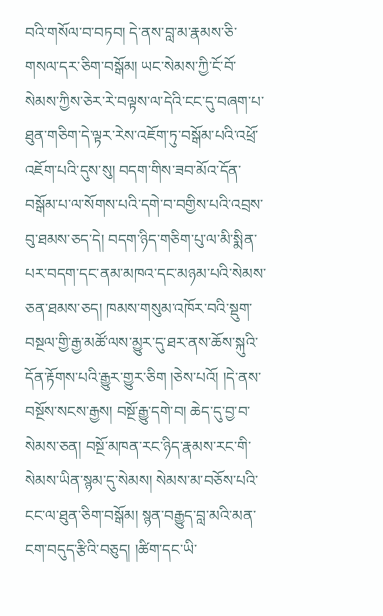བའི་གསོལ་བ་བཏབ། དེ་ནས་བླ་མ་རྣམས་ཅི་གསལ་དར་ཅིག་བསྒོམ། ཡང་སེམས་ཀྱི་ངོ་བོ་སེམས་ཀྱིས་ཅེར་རེ་བལྟས་ལ་དེའི་ངང་དུ་བཞག་པ་ཐུན་གཅིག་དེ་ལྟར་རེས་འཇོག་ཏུ་བསྒོམ་པའི་འཕྲོ་འཇོག་པའི་དུས་སུ། བདག་གིས་ཟབ་མོའ་དོན་བསྒོམ་པ་ལ་སོགས་པའི་དགེ་བ་བགྱིས་པའི་འབྲས་བུ་ཐམས་ཅད་དེ། བདག་ཉིད་གཅིག་པུ་ལ་མི་སྨིན་པར་བདག་དང་ནམ་མཁའ་དང་མཉམ་པའི་སེམས་ཅན་ཐམས་ཅད། ཁམས་གསུམ་འཁོར་བའི་སྡུག་བསྔལ་གྱི་རྒྱ་མཚོ་ལས་མྱུར་དུ་ཐར་ནས་ཆོས་སྐུའི་དོན་རྟོགས་པའི་རྒྱུར་གྱུར་ཅིག །ཅེས་པའོ། །དེ་ནས་བསྔོས་སངས་རྒྱས། བསྔོ་རྒྱུ་དགེ་བ། ཆེད་དུ་བྱ་བ་སེམས་ཅན། བསྔོ་མཁན་རང་ཉིད་རྣམས་རང་གི་སེམས་ཡིན་སྙམ་དུ་སེམས། སེམས་མ་བཅོས་པའི་ངང་ལ་ཐུན་ཅིག་བསྒོམ། སྙན་བརྒྱུད་བླ་མའི་མན་ངག་བདུད་རྩིའི་བཅུད། །ཚིག་དང་ཡི་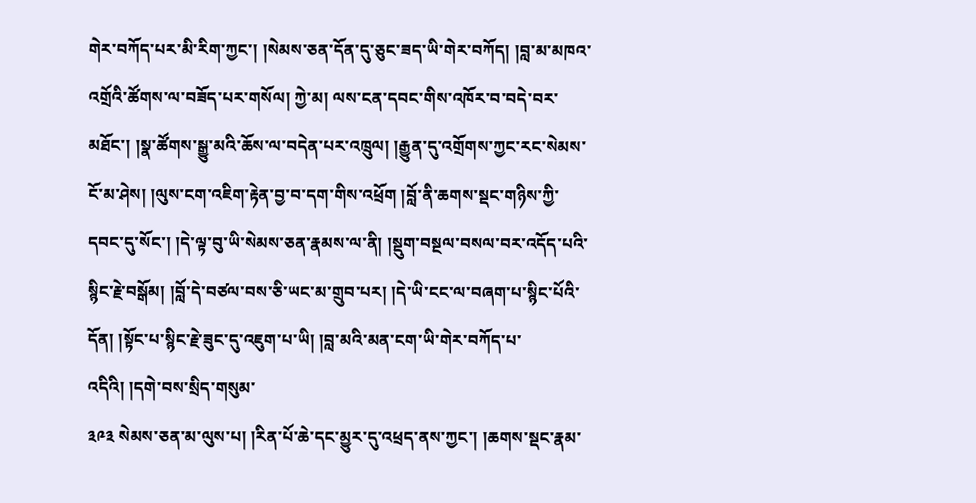གེར་བཀོད་པར་མི་རིག་ཀྱང་། །སེམས་ཅན་དོན་དུ་ཅུང་ཟད་ཡི་གེར་བཀོད། །བླ་མ་མཁའ་འགྲོའི་ཚོགས་ལ་བཟོད་པར་གསོལ། ཀྱེ་མ། ལས་ངན་དབང་གིས་འཁོར་བ་བདེ་བར་མཐོང་། །སྣ་ཚོགས་སྒྱུ་མའི་ཆོས་ལ་བདེན་པར་འཁྲུལ། །རྒྱུན་དུ་འགྲོགས་ཀྱང་རང་སེམས་ངོ་མ་ཤེས། །ལུས་ངག་འཇིག་རྟེན་བྱ་བ་དག་གིས་འཕྲོག །བློ་ནི་ཆགས་སྡང་གཉིས་ཀྱི་དབང་དུ་སོང་། །དེ་ལྟ་བུ་ཡི་སེམས་ཅན་རྣམས་ལ་ནི། །སྡུག་བསྔལ་བསལ་བར་འདོད་པའི་སྙིང་རྗེ་བསྒོམ། །བློ་དེ་བཙལ་བས་ཅི་ཡང་མ་གྲུབ་པར། །དེ་ཡི་ངང་ལ་བཞག་པ་སྙིང་པོའི་དོན། །སྟོང་པ་སྙིང་རྗེ་ཟུང་དུ་འཇུག་པ་ཡི། །བླ་མའི་མན་ངག་ཡི་གེར་བཀོད་པ་འདིའི། །དགེ་བས་སྲིད་གསུམ་
༣༩༣ སེམས་ཅན་མ་ལུས་པ། །རིན་པོ་ཆེ་དང་མྱུར་དུ་འཕྲད་ནས་ཀྱང་། །ཆགས་སྡང་རྣམ་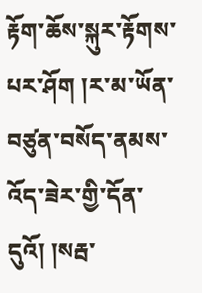རྟོག་ཆོས་སྐུར་རྟོགས་པར་ཤོག །ར་མ་ཡོན་བཙུན་བསོད་ནམས་འོད་ཟེར་གྱི་དོན་དུའོ། །སརྦ་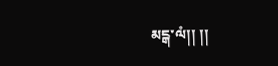མངྒ་ལཾ།། །།